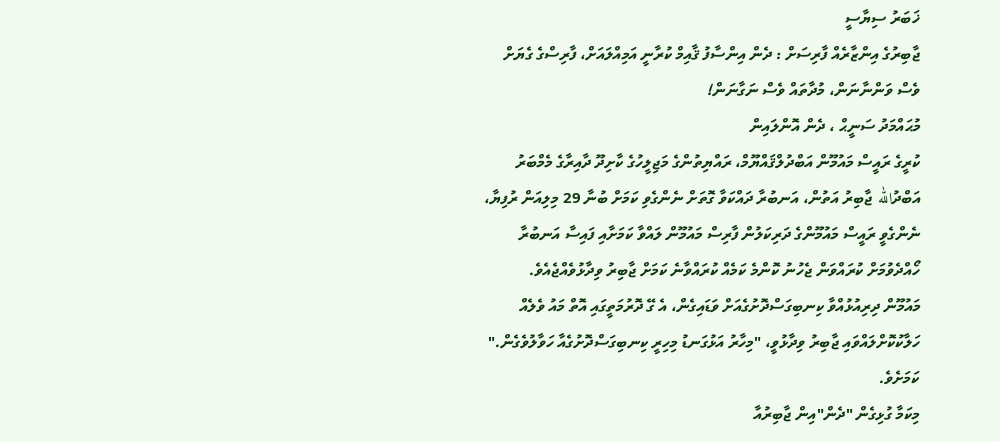ޚަބަރު ސިޔާސީ
ޖާބިރުގެ އިންޒާރެއް ފާރިސަށް : ދެން އިންސާފު ޤާއިމް ކުރާނީ އަމިއްލައަށް، ފާރިސްގެ ގެޔަށް ވެސް ވަންނާނަން، މުދާތައް ވެސް ނަގާނަން!
މުޙައްމަދު ސަނީޙް ، ދެން އޮންލައިން
ކުރީގެ ރައީސް މައުމޫން އަބްދުލްޤައްޔޫމް، ރައްޔިތުންގެ މަޖިލީހުގެ ކާށިދޫ ދާއިރާގެ މެމްބަރު އަބްދުالله ޖާބިރު އަތުން، އަނބުރާ ދައްކަވާ ގޮތަށް ނެންގެވި ކަމަށް ބުނާ 29 މިލިއަން ރުފިޔާ، ނެންގެވީ ރައީސް މައުމޫންގެ ދަރިކަލުން ފާރިސް މައުމޫން ލައްވާ ކަމަށާއި ފައިސާ އަނބުރާ ހޯއްދެވުމަށް ކުރައްވަން ޖެހުނު ކޮންމެ ކަމެއް ކުރައްވާނެ ކަމަށް ޖާބިރު ވިދާޅުވެއްޖެއެވެ.
މައުމޫން ދިރިއުޅުއްވާ ކިނބިގަސްދޮށުގެއަށް ވަޑައިގެން، އެ ގޭ ދޮރުމަތީގައި އޮތް މައު ވެލެއް ހަލާކުކޮށްލައްވައި ޖާބިރު ވިދާޅުވީ، "މިހާރު އަޅުގަނޑު މިހިރީ ކިނބިގަސްދޮށުގެއާ ހަވާލުވެގެން." ކަމަށެވެ.
މިކަމާ ގުޅިގެން "ދެން"އިން ޖާބިރުއާ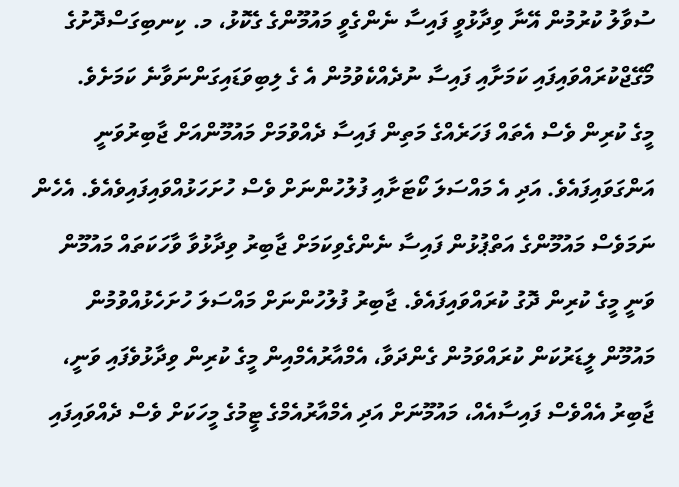ސުވާލު ކުރުމުން އޭނާ ވިދާޅުވީ ފައިސާ ނެންގެވީ މައުމޫންގެ ގެކޮޅު، މ. ކިނބިގަސްދޮށުގެ މޯގޭޖްކުރައްވައިފައި ކަމަށާއި ފައިސާ ނުދެއްކެވުމުން އެ ގެ ލިބިވަޑައިގަންނަވާނެ ކަމަށެވެ.
މީގެ ކުރިން ވެސް އެތައް ފަހަރެއްގެ މަތިން ފައިސާ ދެއްވުމަށް މައުމޫންއަށް ޖާބިރުވަނީ އަންގަވައިފައެވެ. އަދި އެ މައްސަލަ ކޯޓަށާއި ފުލުހުންނަށް ވެސް ހުށަހަޅުއްވައިފައިވެއެވެ. އެހެން ނަމަވެސް މައުމޫންގެ އަތްޕުޅުން ފައިސާ ނެންގެވިކަމަށް ޖާބިރު ވިދާޅުވާ ވާހަކަތައް މައުމޫން ވަނީ މީގެ ކުރިން ދޮގު ކުރައްވައިފައެވެ. ޖާބިރު ފުލުހުންނަށް މައްސަލަ ހުށަހެޅުއްވުމުން މައުމޫން ލީޑަރުކަން ކުރައްވަމުން ގެންދަވާ، އެމްއާރުއެމްއިން މީގެ ކުރިން ވިދާޅުވެފައި ވަނީ،  ޖާބިރު އެއްވެސް ފައިސާއެއް، މައުމޫނަށް އަދި އެމްއާރުއެމްގެ ޓީމުގެ މީހަކަށް ވެސް ދެއްވައިފައި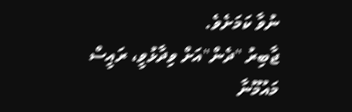ނުވާ ކަމަށެވެ.
ޖާބިރު "ދެން"އަށް ވިދާޅުވީ، ރައީސް މައުމޫނާ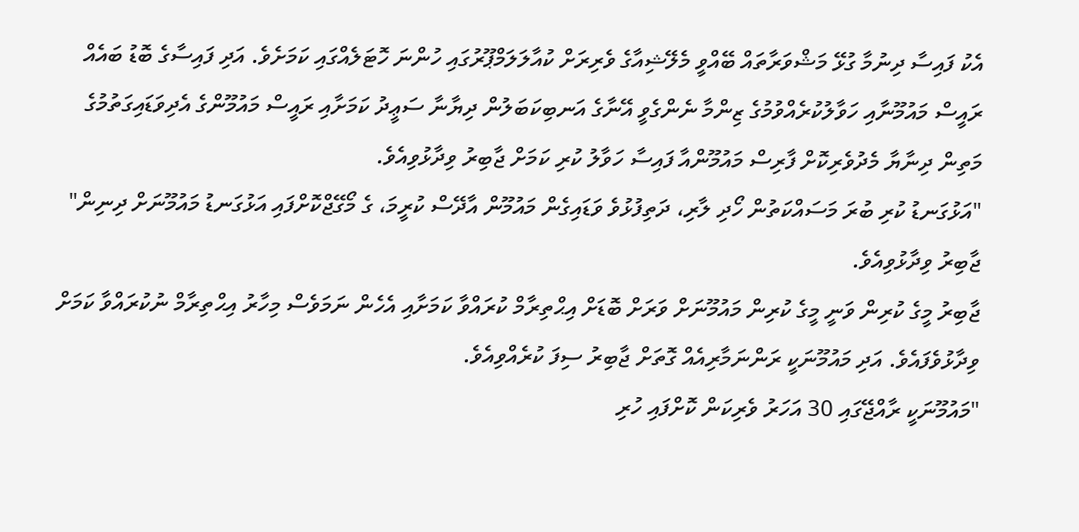އެކު ފައިސާ ދިނުމާ ގުޅޭ މަޝްވަރާތައް ބޭއްވީ މެލޭޝިއާގެ ވެރިރަށް ކުއާލަލަމްޕޫރުގައި ހުންނަ ހޮޓަލެއްގައި ކަމަށެވެ. އަދި ފައިސާގެ ބޮޑު ބައެއް ރައީސް މައުމޫނާއި ހަވާލުކުރެއްވުމުގެ ޒިންމާ ނެންގެވީ އޭނާގެ އަނބިކަބަލުން ދިޔާނާ ސަޢީދު ކަމަށާއި ރައީސް މައުމޫންގެ އެދިވަޑައިގަތުމުގެ މަތިން ދިނާޔާ މެދުވެރިކޮށް ފާރިސް މައުމޫންއާ ފައިސާ ހަވާލު ކުރި ކަމަށް ޖާބިރު ވިދާޅުވިއެވެ.
"އަޅުގަނޑު ކުރި ބުރަ މަސައްކަތުން ހޯދި ލާރި، ދަތިފުޅުވެ ވަޑައިގެން މައުމޫން އާދޭސް ކުރީމަ، ގެ މޯގޭޖްކޮށްފައި އަޅުގަނޑު މައުމޫނަށް ދިނިން" ޖާބިރު ވިދާޅުވިއެވެ.
ޖާބިރު މީގެ ކުރިން ވަނީ މީގެ ކުރިން މައުމޫނަށް ވަރަށް ބޮޑަށް އިޙްތިރާމް ކުރައްވާ ކަމަށާއި އެހެން ނަމަވެސް މިހާރު އިޙްތިރާމް ނުކުރައްވާ ކަމަށް ވިދާޅުވެފައެވެ. އަދި މައުމޫނަކީ ރަންނަމާރިއެއް ގޮތަށް ޖާބިރު ސިފަ ކުރެއްވިއެވެ.
"މައުމޫނަކީ ރާއްޖޭގައި 30 އަހަރު ވެރިކަން ކޮށްފައި ހުރި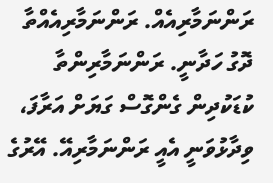ރަންނަމާރިއެއް. ރަންނަމާރިއެއްތާ ދޮގު ހަދާނީ. ރަންނަމާރިންތާ ކުޑަކުދިން ގެންގޮސް ގަޔަށް އަރާފަ، ވިދާޅުވަނީ އެއީ ރަންނަމާރިއޭ. އޭރުގެ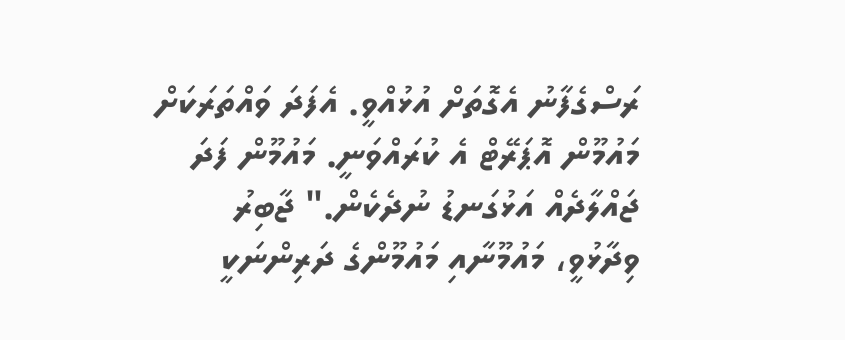ރަސްގެފާނު އެގޮތަށް އުޅުއްވީ. އެފަދަ ވައްތަރަކަށް މައުމޫން އޮޕަރޭޓް އެ ކުރައްވަނީ. މައުމޫން ފަދަ ޖައްލާދެއް އަޅުގަނޑު ނުދެކެން." ޖާބިރު ވިދާޅުވީ، މައުމޫނާއި މައުމޫންގެ ދަރިންނަކީ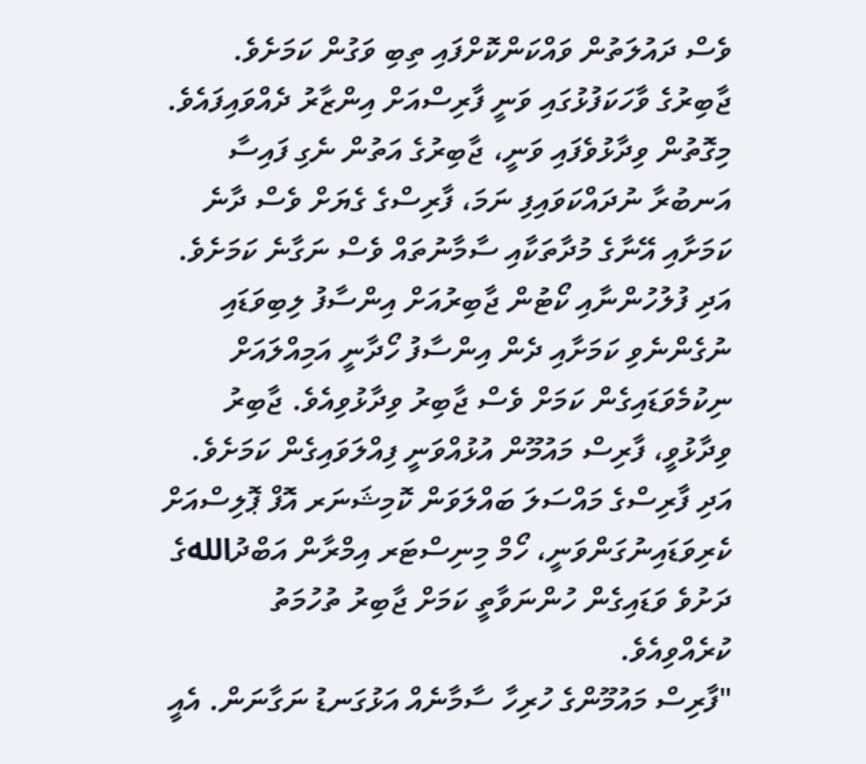ވެސް ދައުލަތުން ވައްކަންކޮށްފައި ތިބި ވަގުން ކަމަށެވެ.
ޖާބިރުގެ ވާހަކަފުޅުގައި ވަނީ ފާރިސްއަށް އިންޒާރު ދެއްވައިފައެވެ. މިގޮތުން ވިދާޅުވެފައި ވަނީ، ޖާބިރުގެ އަތުން ނެގި ފައިސާ އަނބުރާ ނުދައްކަވައިފި ނަމަ، ފާރިސްގެ ގެޔަށް ވެސް ދާނެ ކަމަށާއި އޭނާގެ މުދާތަކާއި ސާމާނުތައް ވެސް ނަގާނެ ކަމަށެވެ. އަދި ފުލުހުންނާއި ކޯޓުން ޖާބިރުއަށް އިންސާފު ލިބިވަޑައި ނުގެންނެވި ކަމަށާއި ދެން އިންސާފު ހޯދާނީ އަމިއްލައަށް ނިކުމެވަޑައިގެން ކަމަށް ވެސް ޖާބިރު ވިދާޅުވިއެވެ. ޖާބިރު ވިދާޅުވީ، ފާރިސް މައުމޫން އުޅުއްވަނީ ފިއްލަވައިގެން ކަމަށެވެ. އަދި ފާރިސްގެ މައްސަލަ ބައްލަވަން ކޮމިޝަނަރ އޮފް ޕޮލިސްއަށް ކެރިވަޑައިނުގަންވަނީ، ހޯމް މިނިސްޓަރ އިމްރާން އަބްދުاللهގެ ދަށުވެ ވަޑައިގެން ހުންނަވާތީ ކަމަށް ޖާބިރު ތުހުމަތު ކުރެއްވިއެވެ.
"ފާރިސް މައުމޫންގެ ހުރިހާ ސާމާނެއް އަޅުގަނޑު ނަގާނަން. އެއީ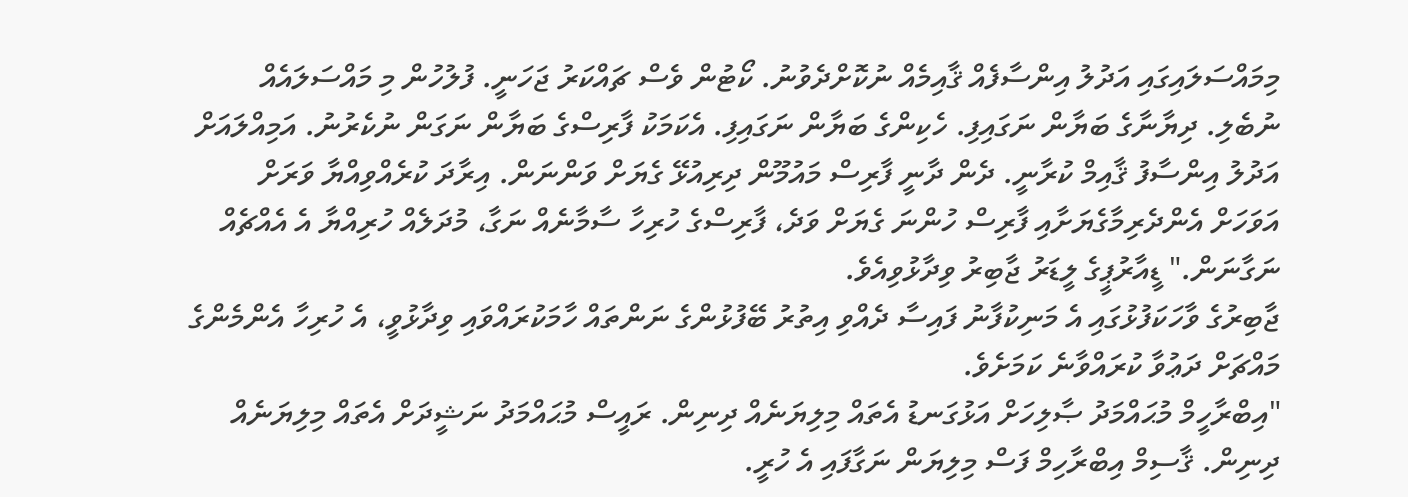މިމައްސަލައިގައި އަދުލު އިންސާފެއް ޤާއިމެއް ނުކޮށްދެވުނު. ކޯޓުން ވެސް ޗައްކަރު ޖަހަނީ. ފުލުހުން މި މައްސަލައެއް ނުބެލި. ދިޔާނާގެ ބަޔާން ނަގައިފި. ހެކިންގެ ބަޔާން ނަގައިފި. އެކަމަކު ފާރިސްގެ ބަޔާން ނަގަން ނުކެރުނު. އަމިއްލައަށް އަދުލު އިންސާފު ޤާއިމް ކުރާނީ. ދެން ދާނީ ފާރިސް މައުމޫން ދިރިއުޅޭ ގެޔަށް ވަންނަން. އިރާދަ ކުރެއްވިއްޔާ ވަރަށް އަވަހަށް އެންދެރިމާގެޔަށާއި ފާރިސް ހުންނަ ގެޔަށް ވަދެ، ފާރިސްގެ ހުރިހާ ސާމާނެއް ނަގާ، މުދަލެއް ހުރިއްޔާ އެ އެއްޗެއް ނަގާނަން." ޑީއާރުޕީގެ ލީޑަރު ޖާބިރު ވިދާޅުވިއެވެ.
ޖާބިރުގެ ވާހަކަފުޅުގައި އެ މަނިކުފާނު ފައިސާ ދެއްވި އިތުރު ބޭފުޅުންގެ ނަންތައް ހާމަކުރައްވައި ވިދާޅުވީ، އެ ހުރިހާ އެންމެންގެ މައްޗަށް ދަޢުވާ ކުރައްވާނެ ކަމަށެވެ.
"އިބްރާހީމް މުޙައްމަދު ޞާލިހަށް އަޅުގަނޑު އެތައް މިލިޔަނެއް ދިނިން. ރައީސް މުޙައްމަދު ނަޝީދަށް އެތައް މިލިޔަނެއް ދިނިން. ޤާސިމް އިބްރާހިމް ފަސް މިލިޔަން ނަގާފައި އެ ހުރީ.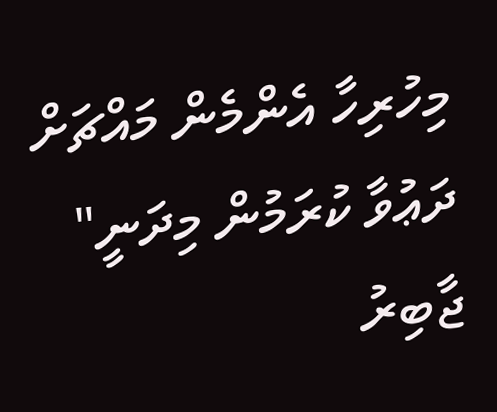މިހުރިހާ އެންމެން މައްޗަށް ދަޢުވާ ކުރަމުން މިދަނީ" ޖާބިރު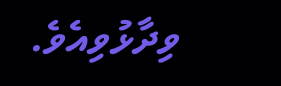ވިދާޅުވިއެވެ.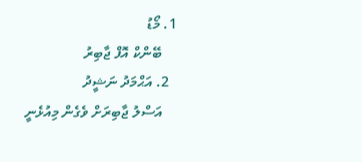1. މޯޑު
    ބޭންކް އޮފް ޖާބިރު
  2. އަޙްމަދު ނަޝީދު
    އަސްލު ޖާބިރަށް ވެގެން މިއުޅެނީ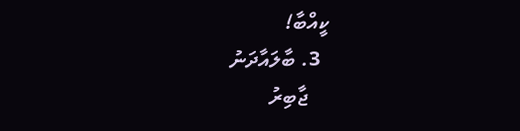ކީއްބާ!
  3. ބާލައާދަނު
    ޖާބިރު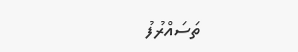ތަސައްރުފު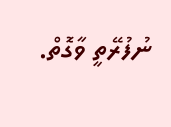ނުފުރޭތީ ވާގޮތް.